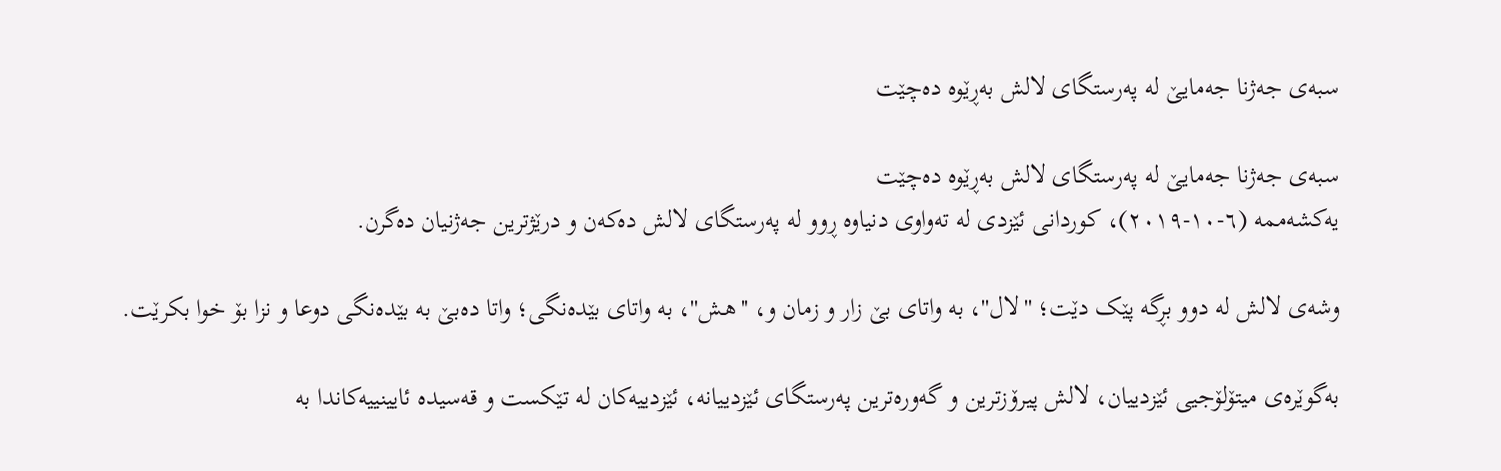سبەی جەژنا جەمایێ لە پەرستگای لالش بەڕێوە دەچێت

سبەی جەژنا جەمایێ لە پەرستگای لالش بەڕێوە دەچێت
یەکشەممە (٦-١٠-٢٠١٩)، کوردانی ئێزدی لە تەواوی دنیاوە ڕوو لە پەرستگای لالش دەکەن و درێژترین جەژنیان دەگرن.

وشەی لالش لە دوو بڕگە پێک دێت؛ ''لال''، بە واتای بێ زار و زمان و، ''هـش''، بە واتای بێدەنگی؛ واتا دەبێ بە بێدەنگی دوعا و نزا بۆ خوا بکرێت.

بەگوێرەی میتۆلۆجیی ئێزدییان، لالش پیرۆزترین و گەورەترین پەرستگای ئێزدییانە، ئێزدییەکان لە تێکست و قەسیدە ئایینییەکاندا بە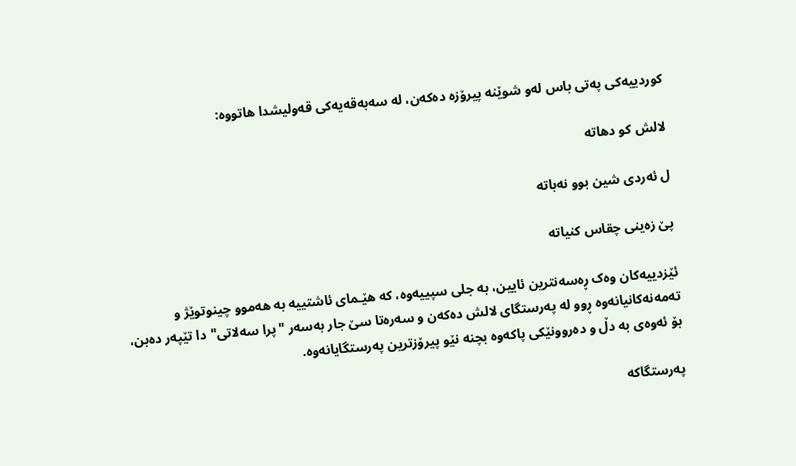کوردییەکی پەتی باس لەو شوێنە پیرۆزە دەکەن، لە سەبەقەیەکی قەولیشدا هاتووە:

لالش کو دهاتە

ل ئەردی شین بوو نەباتە

پێ زەینی چقاس کنیاتە

ئێزدییەکان وەک ڕەسەنترین ئایین، بە جلی سپییەوە، کە هێـمای ئاشتییە بە هەموو چینوتوێژ و تەمەنەکانیانەوە ڕوو لە پەرستگای لالش دەکەن و سەرەتا سێ جار بەسەر "پرا سەلاتی"دا تێپەر دەبن، بۆ ئەوەی بە دڵ و دەروونێکی پاکەوە بچنە نێو پیرۆزترین پەرستگایانەوە.

پەرستگاکە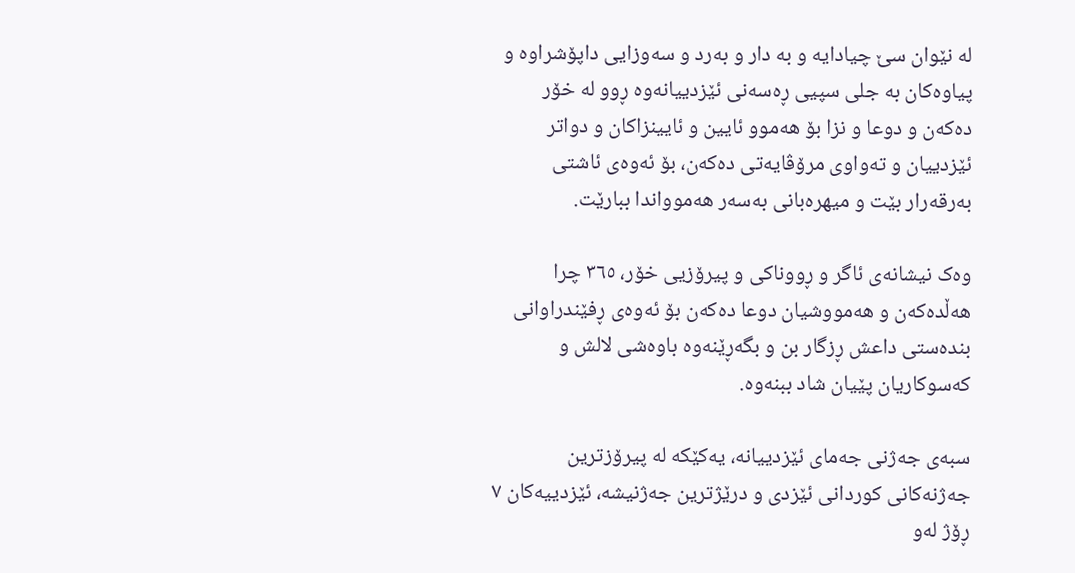لە نێوان سێ چیادایە و بە دار و بەرد و سەوزایی داپۆشراوە و پیاوەکان بە جلی سپیی ڕەسەنی ئێزدییانەوە ڕوو لە خۆر دەکەن و دوعا و نزا بۆ هەموو ئایین و ئایینزاکان و دواتر ئێزدییان و تەواوی مرۆڤایەتی دەکەن، بۆ ئەوەی ئاشتی بەرقەرار بێت و میهرەبانی بەسەر هەموواندا ببارێت.

وەک نیشانەی ئاگر و ڕووناکی و پیرۆزیی خۆر، ٣٦٥ چرا هەڵدەکەن و هەمووشیان دوعا دەکەن بۆ ئەوەی ڕفێندراوانی بندەستی داعش ڕزگار بن و بگەڕێنەوە باوەشی لالش و کەسوکاریان پێیان شاد ببنەوە.

سبەی جەژنی جەمای ئێزدییانە، یەکێکە لە پیرۆزترین جەژنەکانی کوردانی ئێزدی و درێژترین جەژنیشە، ئێزدییەکان ٧ ڕۆژ لەو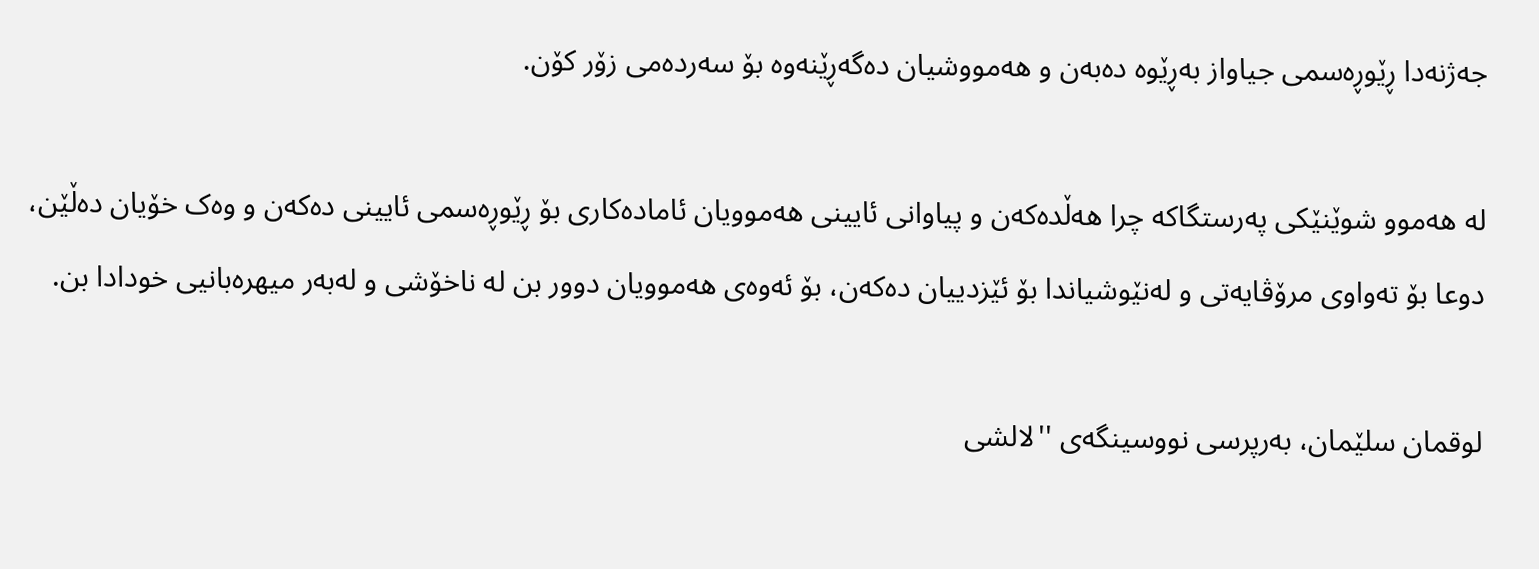جەژنەدا ڕێوڕەسمی جیاواز بەڕێوە دەبەن و هەمووشیان دەگەڕێنەوە بۆ سەردەمی زۆر کۆن.

لە هەموو شوێنێکی پەرستگاکە چرا هەڵدەکەن و پیاوانی ئایینی هەموویان ئامادەکاری بۆ ڕێوڕەسمی ئایینی دەکەن و وەک خۆیان دەڵێن، دوعا بۆ تەواوی مرۆڤایەتی و لەنێوشیاندا بۆ ئێزدییان دەکەن، بۆ ئەوەی هەموویان دوور بن لە ناخۆشی و لەبەر میهرەبانیی خودادا بن.

لوقمان سلێمان، بەرپرسی نووسینگەی ''لالشی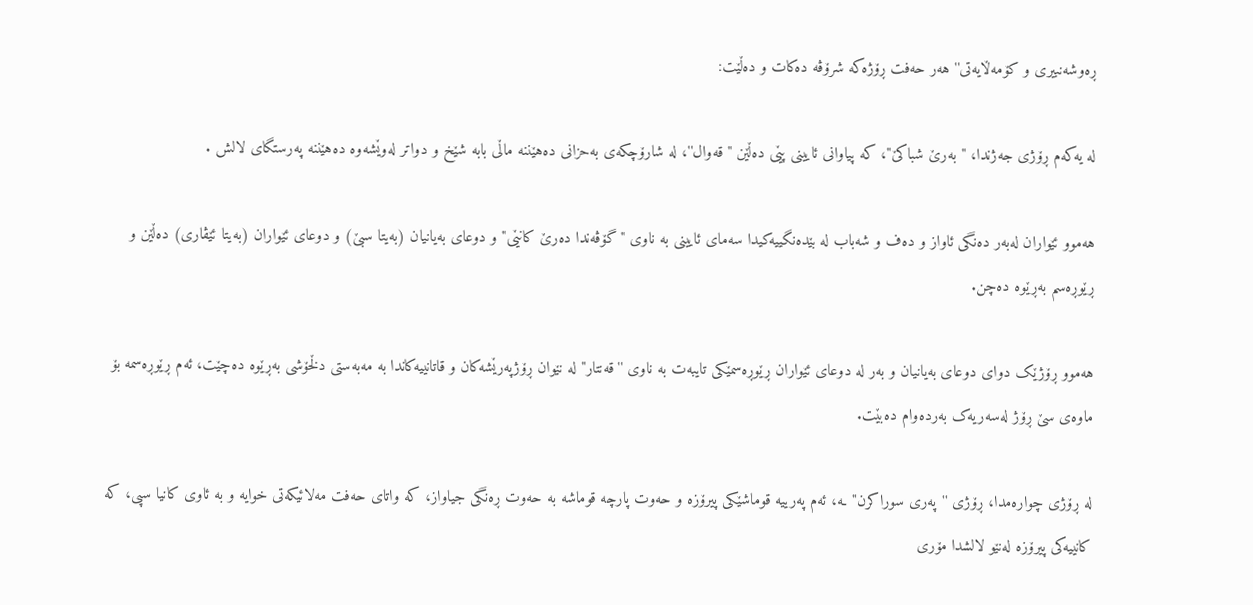ڕەوشەنبیری و کۆمەڵایەتی'' هەر حەفت ڕۆژەکە شرۆڤە دەکات و دەڵێت:

لە یەکەم ڕۆژی جەژندا، ''بەرێ شباکێ''، کە پیاوانی ئایینی پێی دەڵێن ''قەوال''، لە شارۆچکەی بەحزانی دەهێننە ماڵی بابە شێخ و دواتر لەوێشەوە دەهێننە پەرستگای لالش .

هەموو ئێواران لەبەر دەنگی ئاواز و دەف و شەباب لە بێدەنگییەکیدا سەمای ئایینی بە ناوی "گۆڤەندا دەرێ کانێی" و دوعای بەیانیان (بەیتا سبێ) و دوعای ئێواران (بەیتا ئێڤاری) دەڵێن و ڕێوڕەسم بەڕێوە دەچن.

هەموو ڕۆژێک دوای دوعای بەیانیان و بەر لە دوعای ئێواران ڕێوڕەسمێکی تایبەت بە ناوی ''قەنتار'' لە نێوان ڕۆژپەرێشەکان و قاتانییەکاندا بە مەبەستی دڵخۆشی بەڕێوە دەچێت، ئەم ڕێوڕەسمە بۆ ماوەی سێ ڕۆژ لەسەریەک بەردەوام دەبێت.

لە ڕۆژی چوارەمدا، ڕۆژی ''پەری سوراکرن''ـە، ئەم پەرییە قوماشێكی پیرۆزە و حەوت پارچە قوماشە بە حەوت ڕەنگی جیاواز، کە واتای حەفت مەلائیکەتی خوایە و بە ئاوی کانیا سپی، کە کانییەکی پیرۆزە لەنێو لالشدا مۆری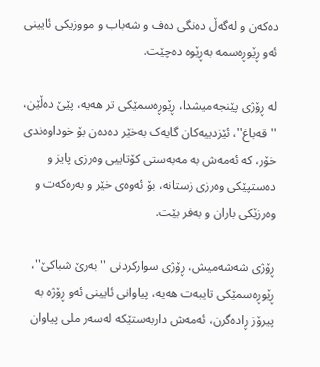دەکەن و لەگەڵ دەنگی دەف و شەباب و مووزیکی ئایینی ئەو ڕێوڕەسمە بەڕێوە دەچێت.

لە ڕۆژی پێنجەمیشدا، ڕێوڕەسمێکی تر هەیە، پێێ دەڵێن، ''قەباغ''، ئێزدییەکان گایەک بەخێر دەدەن بۆ خوداوەندی خۆر، کە ئەمەش بە مەبەستی کۆتاییی وەرزی پایز و دەستپێکی وەرزی زستانە، بۆ ئەوەی خێر و بەرەکەت و وەرزێکی باران و بەفر بێت.

ڕۆژی شەشەمیش، ڕۆژی سوارکردنی ''بەرێ شباکێ''، ڕێوڕەسمێکی تایبەت هەیە، پیاوانی ئایینی ئەو ڕۆژە بە پیرۆز ڕادەگرن، ئەمەش داربەستێکە لەسەر ملی پیاوان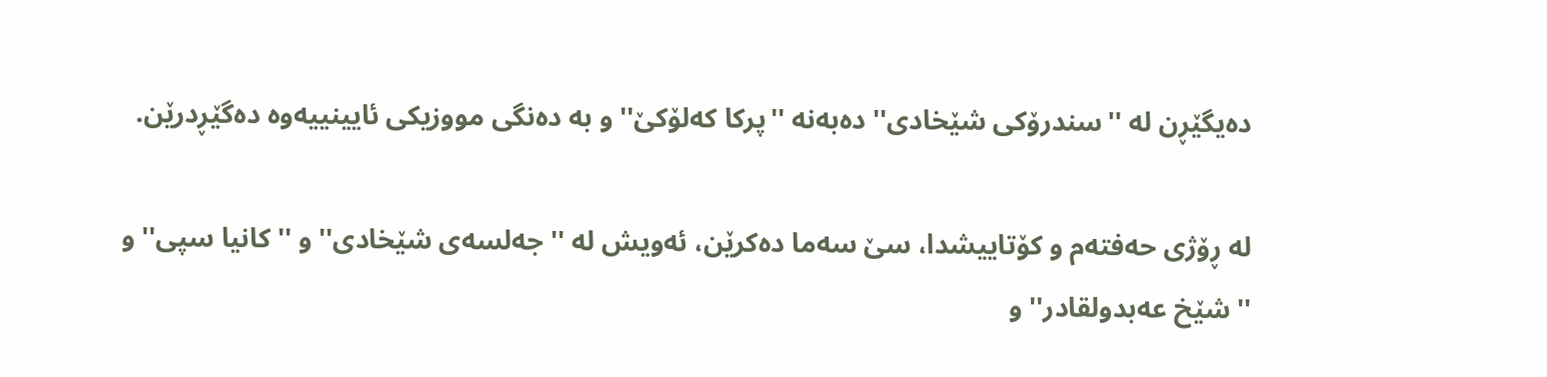دەیگێڕن لە ''سندرۆکی شێخادی'' دەبەنە ''پرکا کەلۆکێ'' و بە دەنگی مووزیکی ئایینییەوە دەگێڕدرێن.

لە ڕۆژی حەفتەم و کۆتاییشدا، سێ سەما دەکرێن، ئەویش لە ''جەلسەی شێخادی'' و ''کانیا سپی'' و ''شێخ عەبدولقادر'' و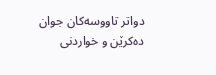دواتر تاووسەکان جوان دەکرێن و خواردنی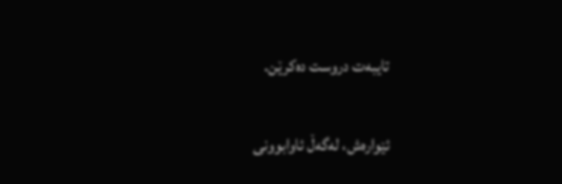تایبەت دروست دەکرێن.

ئێوارەش، لەگەڵ ئاوابوونی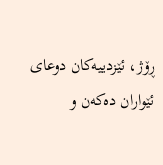ڕۆژ، ئێزدییەکان دوعای ئێواران دەکەن و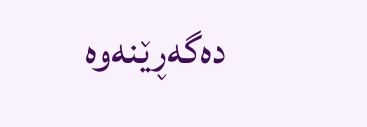دەگەڕێنەوە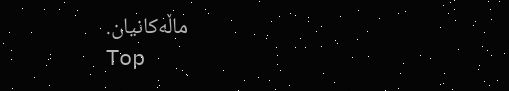ماڵەکانیان.
Top